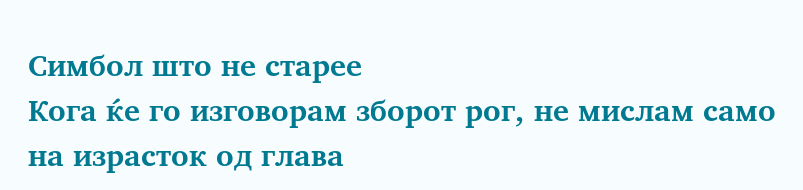Симбол што не старее
Кога ќе го изговорам зборот рог, не мислам само на израсток од глава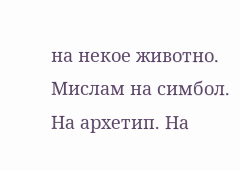на некое животно. Мислам на симбол. На архетип. На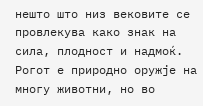нешто што низ вековите се провлекува како знак на сила, плодност и надмоќ. Рогот е природно оружје на многу животни, но во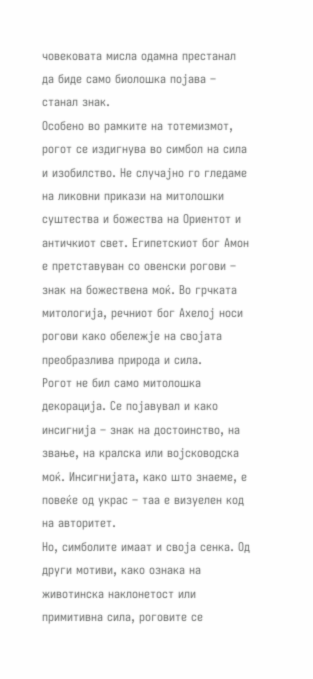човековата мисла одамна престанал да биде само биолошка појава – станал знак.
Особено во рамките на тотемизмот, рогот се издигнува во симбол на сила и изобилство. Не случајно го гледаме на ликовни прикази на митолошки суштества и божества на Ориентот и античкиот свет. Египетскиот бог Амон е претставуван со овенски рогови – знак на божествена моќ. Во грчката митологија, речниот бог Ахелој носи рогови како обележје на својата преобразлива природа и сила.
Рогот не бил само митолошка декорација. Се појавувал и како инсигнија – знак на достоинство, на звање, на кралска или војсководска моќ. Инсигнијата, како што знаеме, е повеќе од украс – таа е визуелен код на авторитет.
Но, симболите имаат и своја сенка. Од други мотиви, како ознака на животинска наклонетост или примитивна сила, роговите се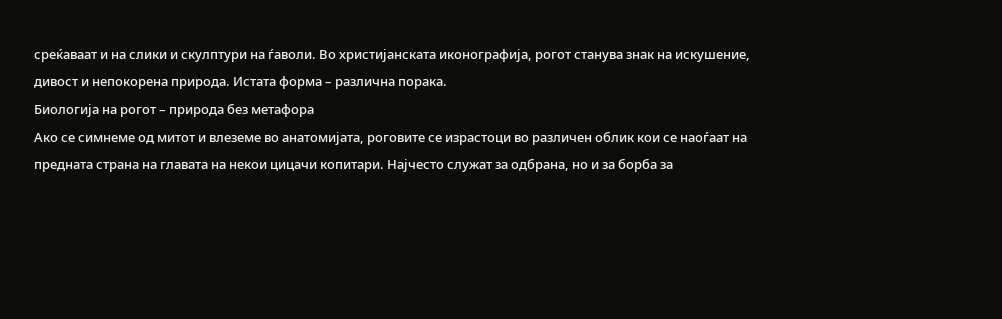среќаваат и на слики и скулптури на ѓаволи. Во христијанската иконографија, рогот станува знак на искушение, дивост и непокорена природа. Истата форма – различна порака.
Биологија на рогот – природа без метафора
Ако се симнеме од митот и влеземе во анатомијата, роговите се израстоци во различен облик кои се наоѓаат на предната страна на главата на некои цицачи копитари. Најчесто служат за одбрана, но и за борба за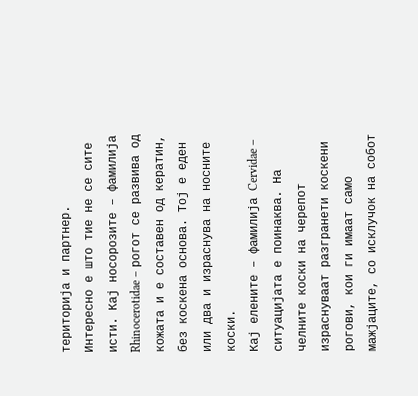територија и партнер.
Интересно е што тие не се сите исти. Кај носорозите – фамилија Rhinocerotidae – рогот се развива од кожата и е составен од кератин, без коскена основа. Тој е еден или два и израснува на носните коски.
Кај елените – фамилија Cervidae – ситуацијата е поинаква. На челните коски на черепот израснуваат разгранети коскени рогови, кои ги имаат само мажјаците, со исклучок на собот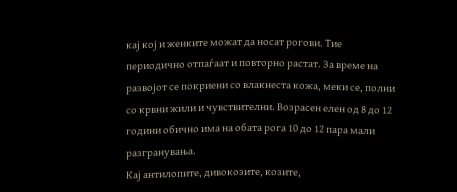кај кој и женките можат да носат рогови. Тие периодично отпаѓаат и повторно растат. За време на развојот се покриени со влакнеста кожа, меки се, полни со крвни жили и чувствителни. Возрасен елен од 8 до 12 години обично има на обата рога 10 до 12 пара мали разгранувања.
Кај антилопите, дивокозите, козите,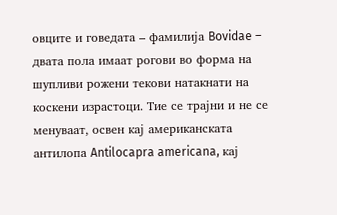овците и говедата – фамилија Bovidae – двата пола имаат рогови во форма на шупливи рожени текови натакнати на коскени израстоци. Тие се трајни и не се менуваат, освен кај американската антилопа Antilocapra americana, кај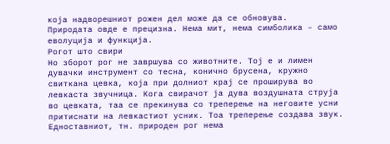која надворешниот рожен дел може да се обновува.
Природата овде е прецизна. Нема мит, нема симболика – само еволуција и функција.
Рогот што свири
Но зборот рог не завршува со животните. Тој е и лимен дувачки инструмент со тесна, конично брусена, кружно свиткана цевка, која при долниот крај се проширува во левкаста звучница. Кога свирачот ја дува воздушната струја во цевката, таа се прекинува со треперење на неговите усни притиснати на левкастиот усник. Тоа треперење создава звук.
Едноставниот, тн. природен рог нема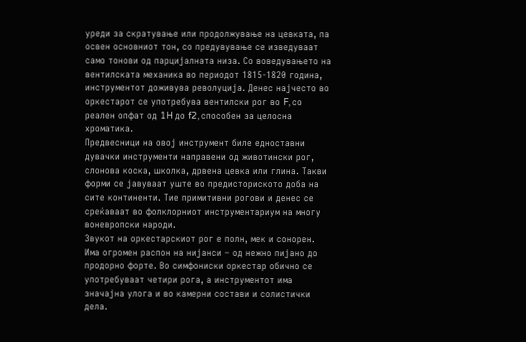уреди за скратување или продолжување на цевката, па освен основниот тон, со предувување се изведуваат само тонови од парцијалната низа. Со воведувањето на вентилската механика во периодот 1815-1820 година, инструментот доживува револуција. Денес најчесто во оркестарот се употребува вентилски рог во F, со реален опфат од 1H до f2, способен за целосна хроматика.
Предвесници на овој инструмент биле едноставни дувачки инструменти направени од животински рог, слонова коска, школка, дрвена цевка или глина. Такви форми се јавуваат уште во предисториското доба на сите континенти. Тие примитивни рогови и денес се среќаваат во фолклорниот инструментариум на многу воневропски народи.
Звукот на оркестарскиот рог е полн, мек и сонорен. Има огромен распон на нијанси – од нежно пијано до продорно форте. Во симфониски оркестар обично се употребуваат четири рога, а инструментот има значајна улога и во камерни состави и солистички дела.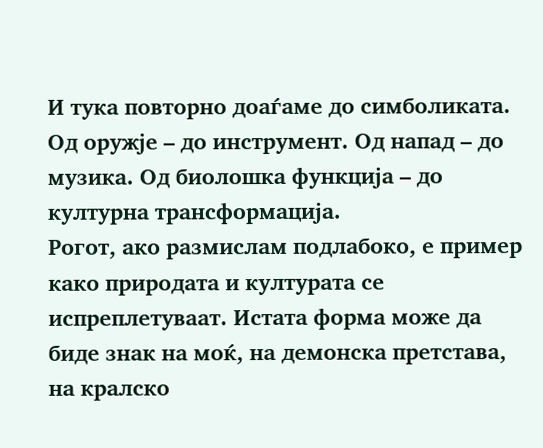И тука повторно доаѓаме до симболиката. Од оружје – до инструмент. Од напад – до музика. Од биолошка функција – до културна трансформација.
Рогот, ако размислам подлабоко, е пример како природата и културата се испреплетуваат. Истата форма може да биде знак на моќ, на демонска претстава, на кралско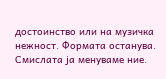достоинство или на музичка нежност. Формата останува. Смислата ја менуваме ние.